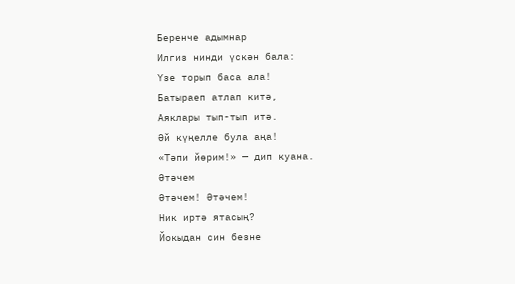Беренче адымнар
Илгиз нинди үскән бала:
Үзе торып баса ала!
Батыраеп атлап китә,
Аяклары тып-тып итә.
Әй күңелле була аңа!
«Тәпи йөрим!» — дип куана.
Әтәчем
Әтәчем! Әтәчем!
Ник иртә ятасың?
Йокыдан син безне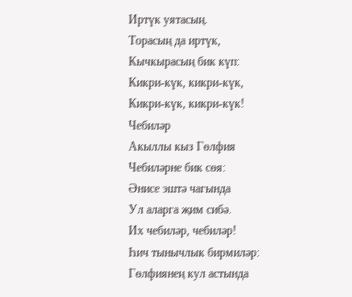Иртүк уятасың.
Торасың да иртүк,
Кычкырасың бик күп:
Кикри-күк, кикри-күк,
Кикри-күк, кикри-күк!
Чебиләр
Акыллы кыз Гөлфия
Чебиләрне бик сөя:
Әнисе эштә чагында
Ул аларга җим сибә.
Их чебиләр, чебиләр!
Һич тынычлык бирмиләр:
Гөлфиянең кул астында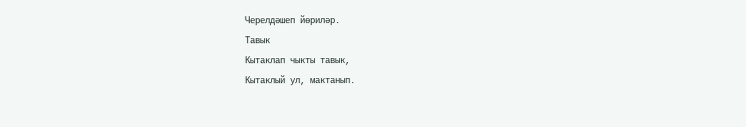Черелдәшеп йөриләр.
Тавык
Кытаклап чыкты тавык,
Кытаклый ул, мактанып.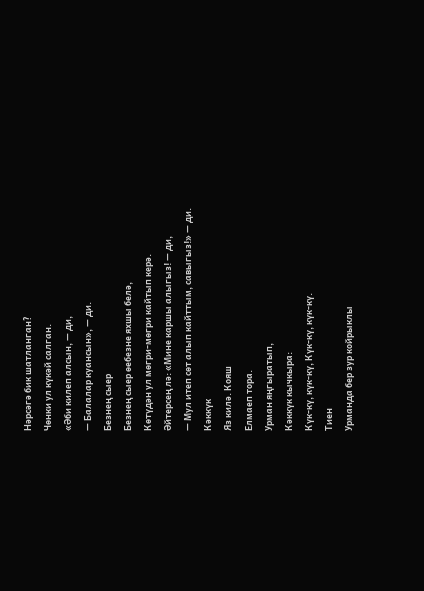Нәрсәгә бик шатланган?
Чөнки ул күкәй салган.
«Әби килеп алсын, — ди,
— Балалар куансын», — ди.
Безнең сыер
Безнең сыер өебезне яхшы белә,
Көтүдән ул мөгри-мөгри кайтып керә.
Әйтерсең лә: «Мине каршы алыгыз! — ди,
— Мул итеп сөт алып кайттым, савыгыз!» — ди.
Кәккүк
Яз килә. Кояш
Елмаеп тора.
Урман яңгыратып,
Кәккүк кычкыра:
Күк-кү, күк-кү, Күк-кү, күк-кү.
Тиен
Урманда бер зур койрыклы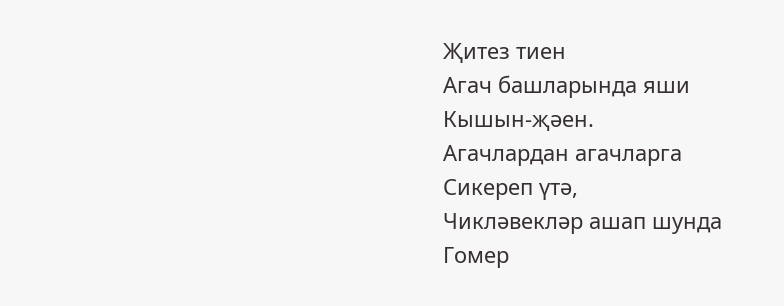Җитез тиен
Агач башларында яши
Кышын-җәен.
Агачлардан агачларга
Сикереп үтә,
Чикләвекләр ашап шунда
Гомер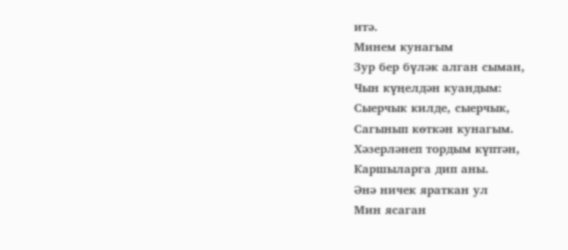итә.
Минем кунагым
Зур бер бүләк алган сыман,
Чын күңелдән куандым:
Сыерчык килде, сыерчык,
Сагынып көткән кунагым.
Хәзерләнеп тордым күптән,
Каршыларга дип аны.
Әнә ничек яраткан ул
Мин ясаган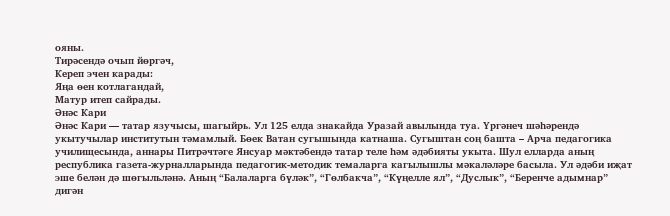ояны.
Тирәсендә очып йөргәч,
Кереп эчен карады:
Яңа өен котлагандай,
Матур итеп сайрады.
Әнәс Кари
Әнәс Кари — татар язучысы, шагыйрь. Ул 125 елда знакайда Уразай авылында туа. Үргәнеч шәһәрендә укытучылар институтын тәмамлый. Бөек Ватан сугышында катнаша. Сугыштан соң башта – Арча педагогика училищесында, аннары Питрәчтәге Янсуар мәктәбендә татар теле һәм әдәбияты укыта. Шул елларда аның республика газета-журналларында педагогик-методик темаларга кагылышлы мәкаләләре басыла. Ул әдәби иҗат эше белән дә шөгыльләнә. Аның “Балаларга бүләк”, “Гөлбакча”, “Күңелле ял”, “Дуслык”, “Беренче адымнар” дигән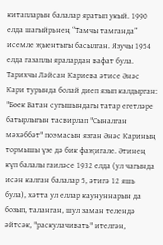китапларын балалар яратып укый. 1990 елда шагыйрьнең “Тамчы тамганда” исемле җыентыгы басылган. Язучы 1954 елда газаплы яралардан вафат була.
Тарихчы Ләйсан Кариева әтисе Әнәс Кари турында болай диеп язып калдырган:
"Бөек Ватан сугышындагы татар егетләре батырлыгын тасвирлап "Сыналган мәхәббәт" поэмасын язган Әнәс Кариның тормышы үзе дә бик фаҗигале. Әтинең күп балалы гаиләсе 1932 елда (ул чагында исән калган балалар 5, әтигә 12 яшь була), хәтта ул еллар каунуннарын да бозып, таланган, шул заман телендә әйтсәк, "раскулачивать" ителгән,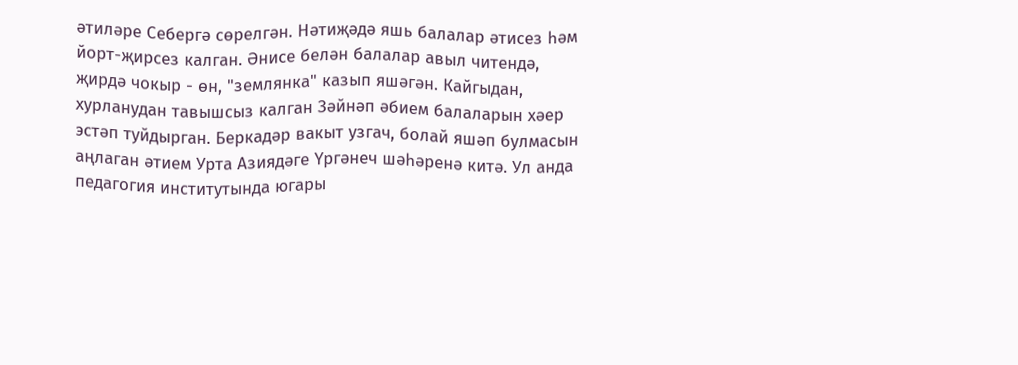әтиләре Себергә сөрелгән. Нәтиҗәдә яшь балалар әтисез һәм йорт-җирсез калган. Әнисе белән балалар авыл читендә, җирдә чокыр - өн, "землянка" казып яшәгән. Кайгыдан, хурланудан тавышсыз калган Зәйнәп әбием балаларын хәер эстәп туйдырган. Беркадәр вакыт узгач, болай яшәп булмасын аңлаган әтием Урта Азиядәге Үргәнеч шәһәренә китә. Ул анда педагогия институтында югары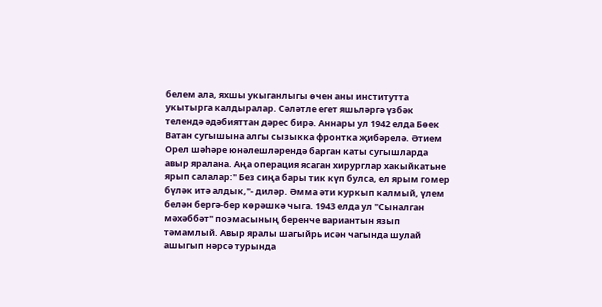белем ала, яхшы укыганлыгы өчен аны институтта укытырга калдыралар. Сәләтле егет яшьләргә үзбәк телендә әдәбияттан дәрес бирә. Аннары ул 1942 елда Бөек Ватан сугышына алгы сызыкка фронтка җибәрелә. Әтием Орел шәһәре юнәлешләрендә барган каты сугышларда авыр яралана. Аңа операция ясаган хирурглар хакыйкатьне ярып салалар:" Без сиңа бары тик күп булса, ел ярым гомер бүләк итә алдык,"- диләр. Әмма әти куркып калмый, үлем белән бергә-бер көрәшкә чыга. 1943 елда ул "Сыналган мәхәббәт" поэмасының беренче вариантын язып тәмамлый. Авыр яралы шагыйрь исән чагында шулай ашыгып нәрсә турында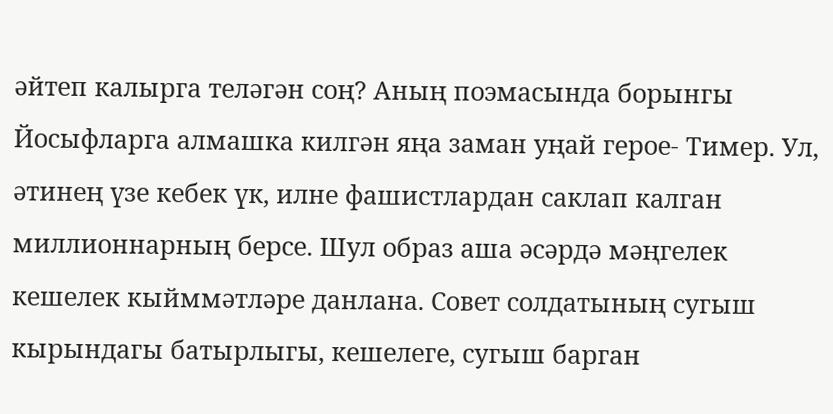әйтеп калырга теләгән соң? Аның поэмасында борынгы Йосыфларга алмашка килгән яңа заман уңай герое- Тимер. Ул, әтинең үзе кебек үк, илне фашистлардан саклап калган миллионнарның берсе. Шул образ аша әсәрдә мәңгелек кешелек кыйммәтләре данлана. Совет солдатының сугыш кырындагы батырлыгы, кешелеге, сугыш барган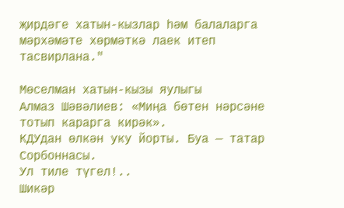җирдәге хатын-кызлар һәм балаларга мәрхәмәте хөрмәткә лаек итеп тасвирлана."

Мөселман хатын-кызы яулыгы
Алмаз Шәвәлиев: «Миңа бөтен нәрсәне тотып карарга кирәк».
КДУдан өлкән уку йорты. Буа — татар Сорбоннасы.
Ул тиле түгел!..
Шикәр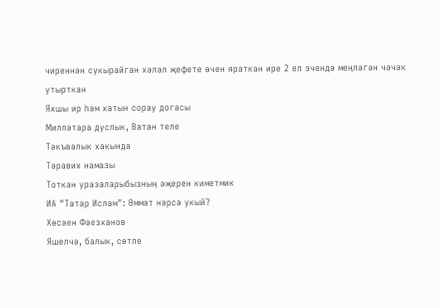чиреннән сукырайган хәләл җефете өчен яраткан ире 2 ел эчендә меңләгән чәчәк утырткан
Яхшы ир һәм хатын сорау догасы
Милләтара дуслык, Ватан теле
Тәкъвалык хакында
Тәравих намазы
Тоткан уразаларыбызның әҗерен киметмик
ИА "Татар Ислам": Өммәт нәрсә укый?
Хөсәен Фәезханов
Яшелчә, балык, сөтле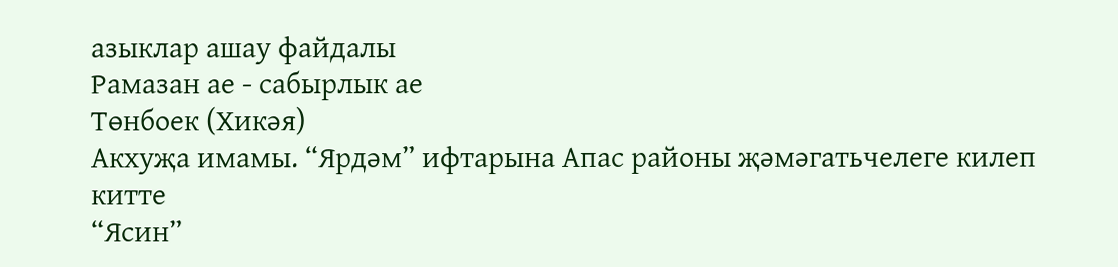азыклар ашау файдалы
Рамазан ае - сабырлык ае
Төнбоек (Хикәя)
Акхуҗа имамы. “Ярдәм” ифтарына Апас районы җәмәгатьчелеге килеп китте
“Ясин”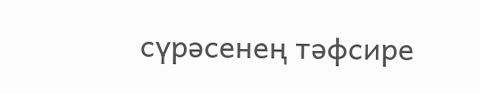сүрәсенең тәфсире